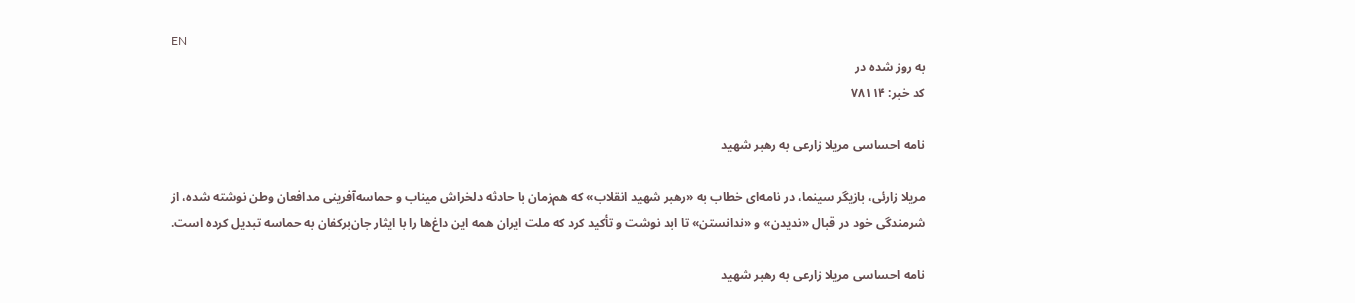EN
به روز شده در
کد خبر: ۷۸۱۱۴

نامه احساسی مریلا زارعی به رهبر شهید

مریلا زارئی، بازیگر سینما، در نامه‌ای خطاب به «رهبر شهید انقلاب» که هم‌زمان با حادثه دلخراش میناب و حماسه‌آفرینی مدافعان وطن نوشته شده، از شرمندگی خود در قبال «ندیدن» و «ندانستن» تا ابد نوشت و تأکید کرد که ملت ایران همه این داغ‌ها را با ایثار جان‌برکفان به حماسه تبدیل کرده است.

نامه احساسی مریلا زارعی به رهبر شهید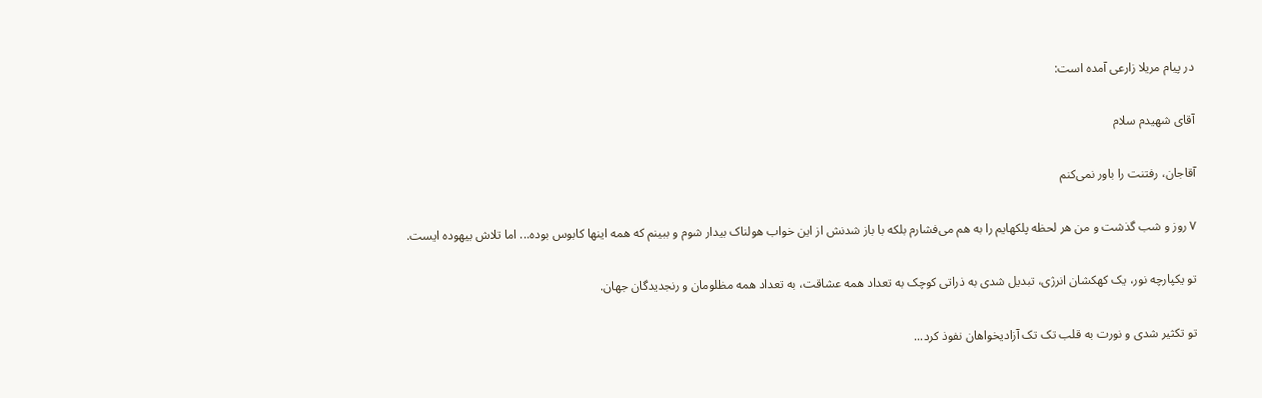در پیام مریلا زارعی آمده است:

آقای شهیدم سلام

آقاجان، رفتنت را باور نمی‌کنم

۷ روز و شب گذشت و من هر لحظه پلکهایم را به هم می‌فشارم بلکه با باز شدنش از این خواب هولناک بیدار شوم و ببینم که همه اینها کابوس بوده... اما تلاش بیهوده ایست.

تو یکپارچه نور، یک کهکشان انرژی، تبدیل شدی به ذراتی کوچک به تعداد همه عشاقت، به تعداد همه مظلومان و رنجدیدگان جهان.

تو تکثیر شدی و نورت به قلب تک تک آزادیخواهان نفوذ کرد...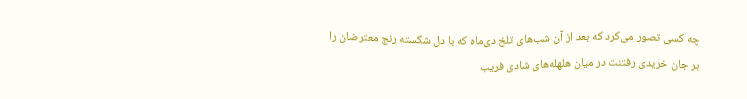چه کسی تصور می‌کرد که بعد از آن شب‌های تلخ دی‌ماه که با دل شکسته رنج معترضان را بر جان خریدی رفتنت در میان هلهله‌های شادی فریب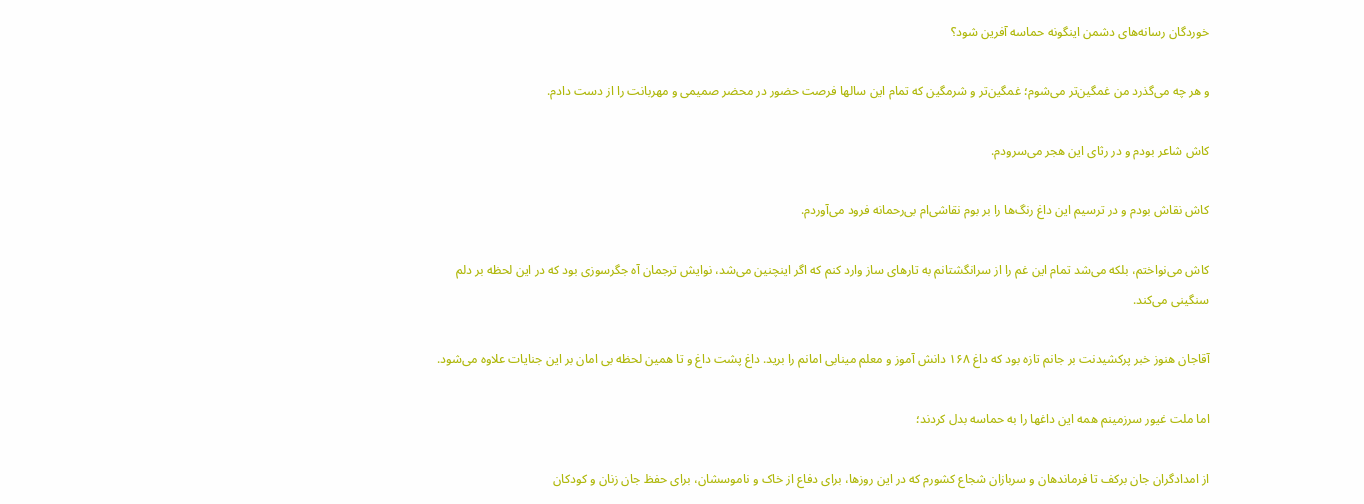خوردگان رسانه‌های دشمن اینگونه حماسه آفرین شود؟

و هر چه می‌گذرد من غمگین‌تر می‌شوم؛ غمگین‌تر و شرمگین که تمام این سالها فرصت حضور در محضر صمیمی و مهربانت را از دست دادم.

کاش شاعر بودم و در رثای این هجر می‌سرودم.

کاش نقاش بودم و در ترسیم این داغ رنگ‌ها را بر بوم نقاشی‌ام بی‌رحمانه فرود می‌آوردم‌.

کاش می‌نواختم، بلکه می‌شد تمام این غم را از سرانگشتانم به تارهای ساز وارد کنم که اگر اینچنین می‌شد، نوایش ترجمان آه جگرسوزی بود که در این لحظه بر دلم سنگینی می‌کند.

آقاجان هنوز خبر پرکشیدنت بر جانم تازه بود که داغ ۱۶۸ دانش آموز و معلم مینابی امانم را برید. داغ پشت داغ و تا همین لحظه بی امان بر این جنایات علاوه می‌شود.

اما ملت غیور سرزمینم همه این داغها را به حماسه بدل کردند؛

از امدادگران جان برکف تا فرماندهان و سربازان شجاع کشورم که در این روزها، برای دفاع از خاک و ناموسشان، برای حفظ جان زنان و کودکان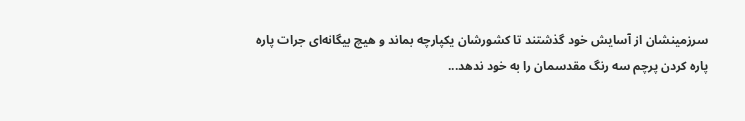سرزمینشان از آسایش خود گذشتند تا کشورشان یکپارچه بماند و هیچ بیگانه‌ای جرات پاره پاره کردن پرچم سه رنگ مقدسمان را به خود ندهد...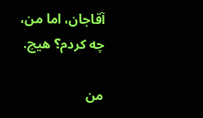آقاجان، اما من، چه کردم؟ هیچ.

من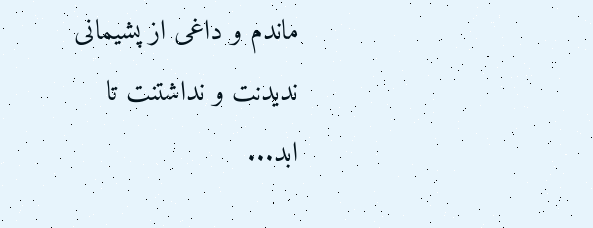ماندم و داغی از پشیمانی ندیدنت و نداشتنت تا ابد...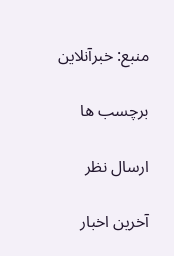منبع: خبرآنلاین

برچسب ها

ارسال نظر

آخرین اخبار